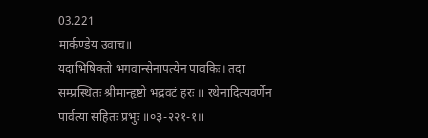03.221
मार्कण्डेय उवाच॥
यदाभिषिक्तो भगवान्सेनापत्येन पावकिः। तदा सम्प्रस्थितः श्रीमान्हृष्टो भद्रवटं हरः ॥ रथेनादित्यवर्णेन पार्वत्या सहितः प्रभुः ॥०३-२२१-१॥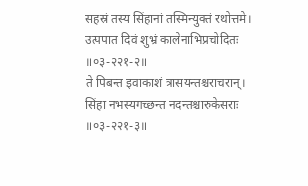सहस्रं तस्य सिंहानां तस्मिन्युक्तं रथोत्तमे। उत्पपात दिवं शुभ्रं कालेनाभिप्रचोदितः ॥०३-२२१-२॥
ते पिबन्त इवाकाशं त्रासयन्तश्चराचरान्। सिंहा नभस्यगच्छन्त नदन्तश्चारुकेसराः ॥०३-२२१-३॥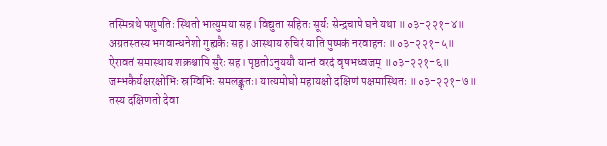तस्मिन्रथे पशुपतिः स्थितो भात्युमया सह। विद्युता सहितः सूर्यः सेन्द्रचापे घने यथा ॥०३-२२१-४॥
अग्रतस्तस्य भगवान्धनेशो गुह्यकैः सह। आस्थाय रुचिरं याति पुष्पकं नरवाहनः ॥०३-२२१-५॥
ऐरावतं समास्थाय शक्रश्चापि सुरैः सह। पृष्ठतोऽनुययौ यान्तं वरदं वृषभध्वजम् ॥०३-२२१-६॥
जम्भकैर्यक्षरक्षोभिः स्रग्विभिः समलङ्कृतः। यात्यमोघो महायक्षो दक्षिणं पक्षमास्थितः ॥०३-२२१-७॥
तस्य दक्षिणतो देवा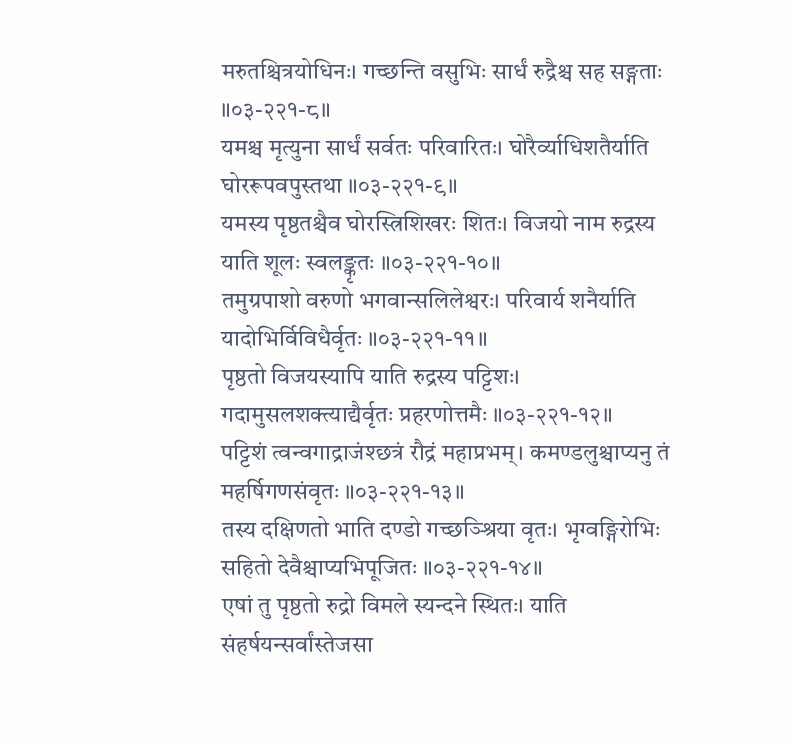मरुतश्चित्रयोधिनः। गच्छन्ति वसुभिः सार्धं रुद्रैश्च सह सङ्गताः ॥०३-२२१-८॥
यमश्च मृत्युना सार्धं सर्वतः परिवारितः। घोरैर्व्याधिशतैर्याति घोररूपवपुस्तथा ॥०३-२२१-९॥
यमस्य पृष्ठतश्चैव घोरस्त्रिशिखरः शितः। विजयो नाम रुद्रस्य याति शूलः स्वलङ्कृतः ॥०३-२२१-१०॥
तमुग्रपाशो वरुणो भगवान्सलिलेश्वरः। परिवार्य शनैर्याति यादोभिर्विविधैर्वृतः ॥०३-२२१-११॥
पृष्ठतो विजयस्यापि याति रुद्रस्य पट्टिशः। गदामुसलशक्त्याद्यैर्वृतः प्रहरणोत्तमैः ॥०३-२२१-१२॥
पट्टिशं त्वन्वगाद्राजंश्छत्रं रौद्रं महाप्रभम्। कमण्डलुश्चाप्यनु तं महर्षिगणसंवृतः ॥०३-२२१-१३॥
तस्य दक्षिणतो भाति दण्डो गच्छञ्श्रिया वृतः। भृग्वङ्गिरोभिः सहितो देवैश्चाप्यभिपूजितः ॥०३-२२१-१४॥
एषां तु पृष्ठतो रुद्रो विमले स्यन्दने स्थितः। याति संहर्षयन्सर्वांस्तेजसा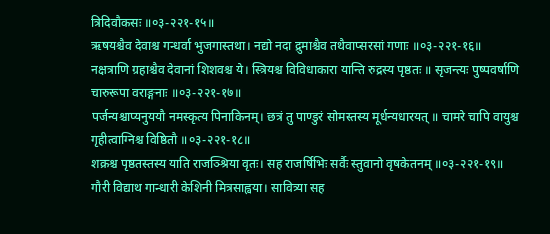त्रिदिवौकसः ॥०३-२२१-१५॥
ऋषयश्चैव देवाश्च गन्धर्वा भुजगास्तथा। नद्यो नदा द्रुमाश्चैव तथैवाप्सरसां गणाः ॥०३-२२१-१६॥
नक्षत्राणि ग्रहाश्चैव देवानां शिशवश्च ये। स्त्रियश्च विविधाकारा यान्ति रुद्रस्य पृष्ठतः ॥ सृजन्त्यः पुष्पवर्षाणि चारुरूपा वराङ्गनाः ॥०३-२२१-१७॥
पर्जन्यश्चाप्यनुययौ नमस्कृत्य पिनाकिनम्। छत्रं तु पाण्डुरं सोमस्तस्य मूर्धन्यधारयत् ॥ चामरे चापि वायुश्च गृहीत्वाग्निश्च विष्ठितौ ॥०३-२२१-१८॥
शक्रश्च पृष्ठतस्तस्य याति राजञ्श्रिया वृतः। सह राजर्षिभिः सर्वैः स्तुवानो वृषकेतनम् ॥०३-२२१-१९॥
गौरी विद्याथ गान्धारी केशिनी मित्रसाह्वया। सावित्र्या सह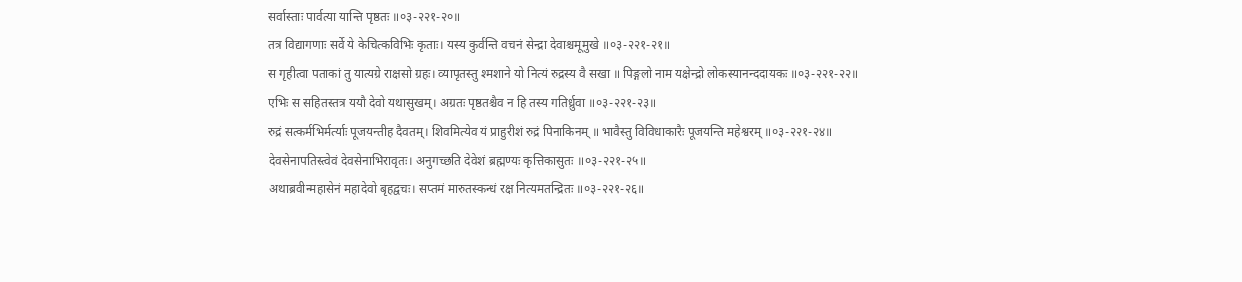सर्वास्ताः पार्वत्या यान्ति पृष्ठतः ॥०३-२२१-२०॥
तत्र विद्यागणाः सर्वे ये केचित्कविभिः कृताः। यस्य कुर्वन्ति वचनं सेन्द्रा देवाश्चमूमुखे ॥०३-२२१-२१॥
स गृहीत्वा पताकां तु यात्यग्रे राक्षसो ग्रहः। व्यापृतस्तु श्मशाने यो नित्यं रुद्रस्य वै सखा ॥ पिङ्गलो नाम यक्षेन्द्रो लोकस्यानन्ददायकः ॥०३-२२१-२२॥
एभिः स सहितस्तत्र ययौ देवो यथासुखम्। अग्रतः पृष्ठतश्चैव न हि तस्य गतिर्ध्रुवा ॥०३-२२१-२३॥
रुद्रं सत्कर्मभिर्मर्त्याः पूजयन्तीह दैवतम्। शिवमित्येव यं प्राहुरीशं रुद्रं पिनाकिनम् ॥ भावैस्तु विविधाकारैः पूजयन्ति महेश्वरम् ॥०३-२२१-२४॥
देवसेनापतिस्त्वेवं देवसेनाभिरावृतः। अनुगच्छति देवेशं ब्रह्मण्यः कृत्तिकासुतः ॥०३-२२१-२५॥
अथाब्रवीन्महासेनं महादेवो बृहद्वचः। सप्तमं मारुतस्कन्धं रक्ष नित्यमतन्द्रितः ॥०३-२२१-२६॥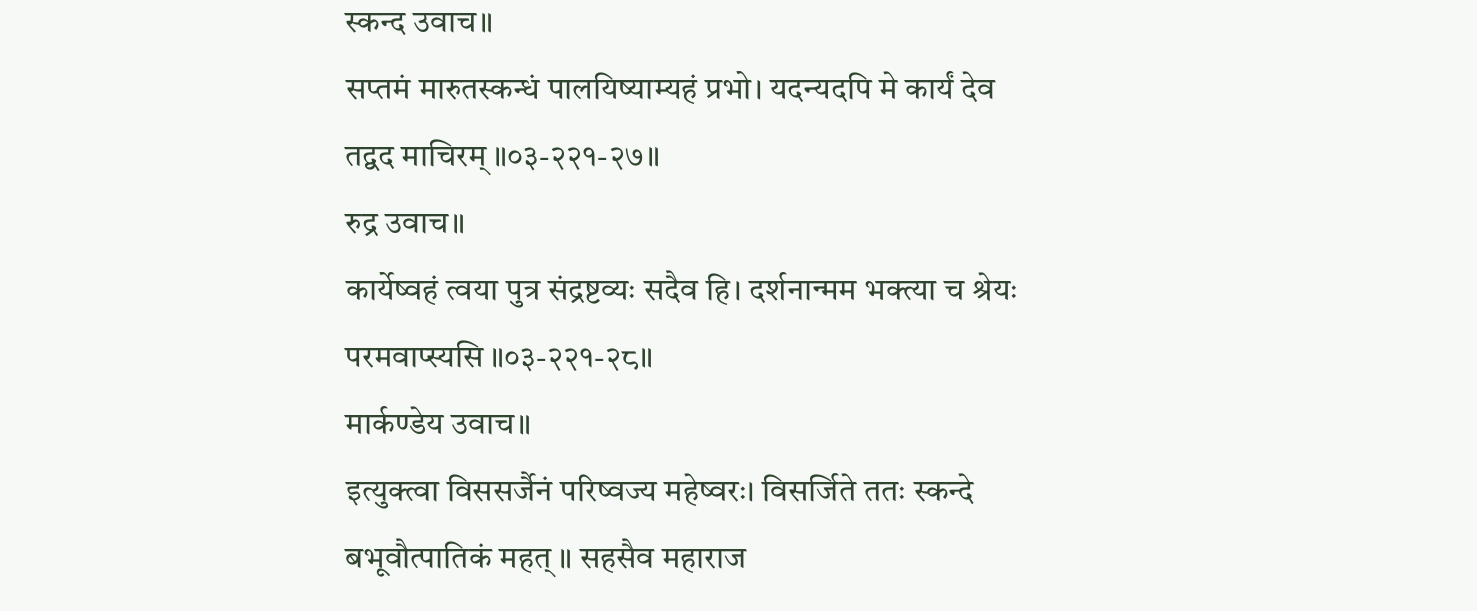स्कन्द उवाच॥
सप्तमं मारुतस्कन्धं पालयिष्याम्यहं प्रभो। यदन्यदपि मे कार्यं देव तद्वद माचिरम् ॥०३-२२१-२७॥
रुद्र उवाच॥
कार्येष्वहं त्वया पुत्र संद्रष्टव्यः सदैव हि। दर्शनान्मम भक्त्या च श्रेयः परमवाप्स्यसि ॥०३-२२१-२८॥
मार्कण्डेय उवाच॥
इत्युक्त्वा विससर्जैनं परिष्वज्य महेष्वरः। विसर्जिते ततः स्कन्दे बभूवौत्पातिकं महत् ॥ सहसैव महाराज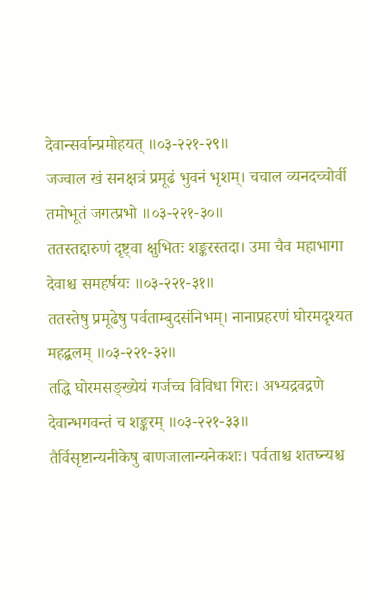देवान्सर्वान्प्रमोहयत् ॥०३-२२१-२९॥
जज्वाल खं सनक्षत्रं प्रमूढं भुवनं भृशम्। चचाल व्यनदच्चोर्वी तमोभूतं जगत्प्रभो ॥०३-२२१-३०॥
ततस्तद्दारुणं दृष्ट्वा क्षुभितः शङ्करस्तदा। उमा चैव महाभागा देवाश्च समहर्षयः ॥०३-२२१-३१॥
ततस्तेषु प्रमूढेषु पर्वताम्बुदसंनिभम्। नानाप्रहरणं घोरमदृश्यत महद्बलम् ॥०३-२२१-३२॥
तद्धि घोरमसङ्ख्येयं गर्जच्च विविधा गिरः। अभ्यद्रवद्रणे देवान्भगवन्तं च शङ्करम् ॥०३-२२१-३३॥
तैर्विसृष्टान्यनीकेषु बाणजालान्यनेकशः। पर्वताश्च शतघ्न्यश्च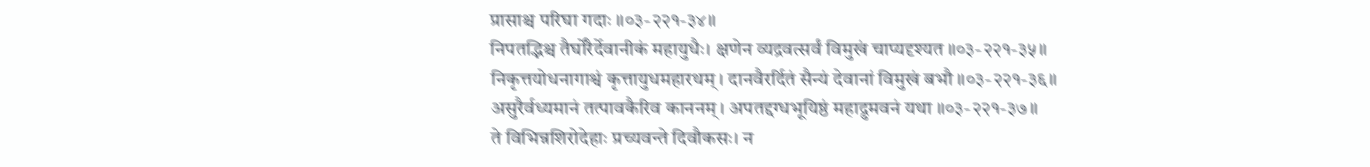प्रासाश्च परिघा गदाः ॥०३-२२१-३४॥
निपतद्भिश्च तैर्घोरैर्देवानीकं महायुधैः। क्षणेन व्यद्रवत्सर्वं विमुखं चाप्यदृश्यत ॥०३-२२१-३५॥
निकृत्तयोधनागाश्वं कृत्तायुधमहारथम्। दानवैरर्दितं सैन्यं देवानां विमुखं बभौ ॥०३-२२१-३६॥
असुरैर्वध्यमानं तत्पावकैरिव काननम्। अपतद्दग्धभूयिष्ठं महाद्रुमवनं यथा ॥०३-२२१-३७॥
ते विभिन्नशिरोदेहाः प्रच्यवन्ते दिवौकसः। न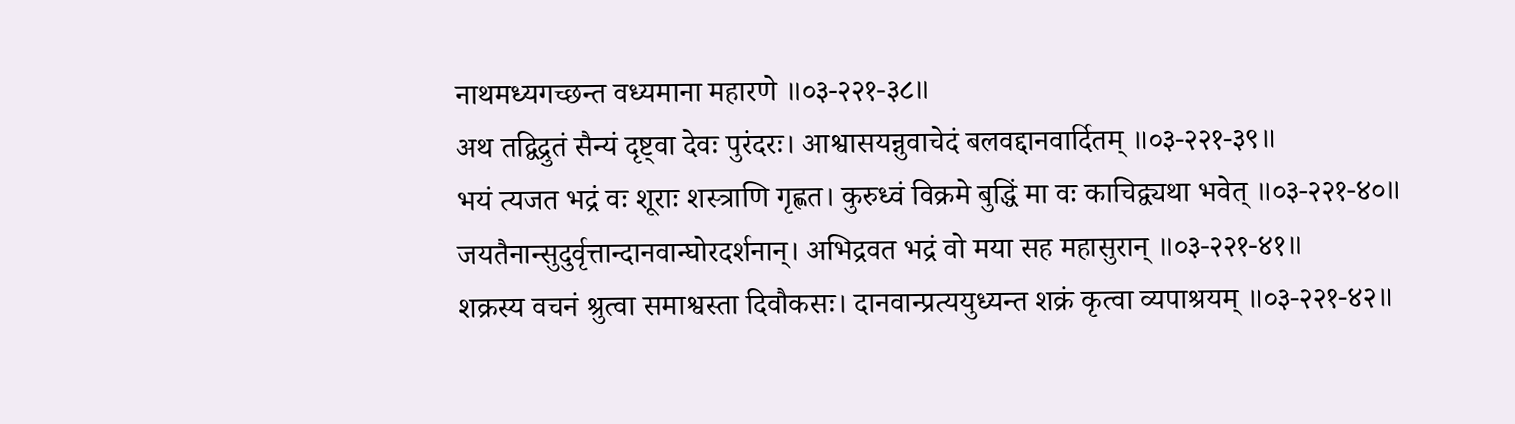नाथमध्यगच्छन्त वध्यमाना महारणे ॥०३-२२१-३८॥
अथ तद्विद्रुतं सैन्यं दृष्ट्वा देवः पुरंदरः। आश्वासयन्नुवाचेदं बलवद्दानवार्दितम् ॥०३-२२१-३९॥
भयं त्यजत भद्रं वः शूराः शस्त्राणि गृह्णत। कुरुध्वं विक्रमे बुद्धिं मा वः काचिद्व्यथा भवेत् ॥०३-२२१-४०॥
जयतैनान्सुदुर्वृत्तान्दानवान्घोरदर्शनान्। अभिद्रवत भद्रं वो मया सह महासुरान् ॥०३-२२१-४१॥
शक्रस्य वचनं श्रुत्वा समाश्वस्ता दिवौकसः। दानवान्प्रत्ययुध्यन्त शक्रं कृत्वा व्यपाश्रयम् ॥०३-२२१-४२॥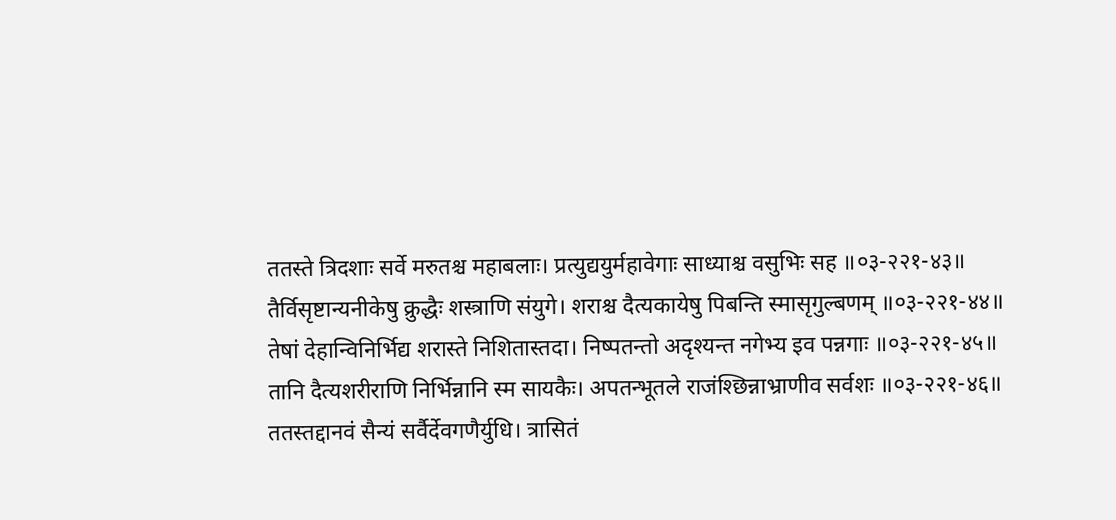ततस्ते त्रिदशाः सर्वे मरुतश्च महाबलाः। प्रत्युद्ययुर्महावेगाः साध्याश्च वसुभिः सह ॥०३-२२१-४३॥
तैर्विसृष्टान्यनीकेषु क्रुद्धैः शस्त्राणि संयुगे। शराश्च दैत्यकायेषु पिबन्ति स्मासृगुल्बणम् ॥०३-२२१-४४॥
तेषां देहान्विनिर्भिद्य शरास्ते निशितास्तदा। निष्पतन्तो अदृश्यन्त नगेभ्य इव पन्नगाः ॥०३-२२१-४५॥
तानि दैत्यशरीराणि निर्भिन्नानि स्म सायकैः। अपतन्भूतले राजंश्छिन्नाभ्राणीव सर्वशः ॥०३-२२१-४६॥
ततस्तद्दानवं सैन्यं सर्वैर्देवगणैर्युधि। त्रासितं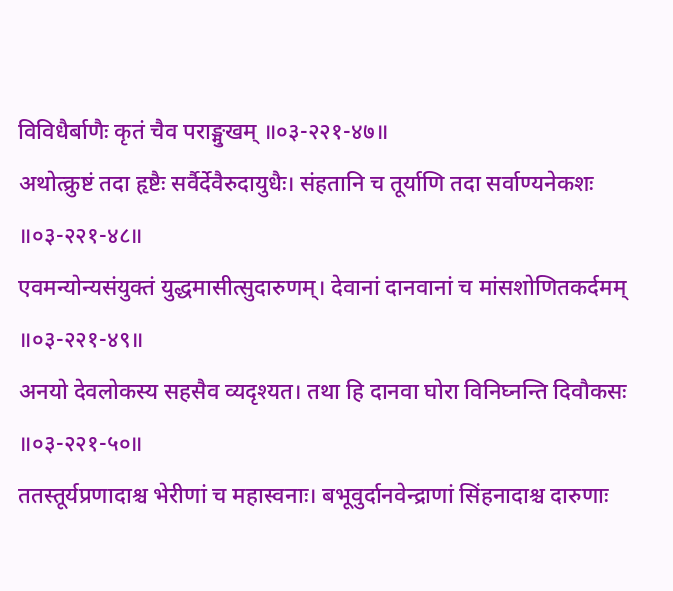विविधैर्बाणैः कृतं चैव पराङ्मुखम् ॥०३-२२१-४७॥
अथोत्क्रुष्टं तदा हृष्टैः सर्वैर्देवैरुदायुधैः। संहतानि च तूर्याणि तदा सर्वाण्यनेकशः ॥०३-२२१-४८॥
एवमन्योन्यसंयुक्तं युद्धमासीत्सुदारुणम्। देवानां दानवानां च मांसशोणितकर्दमम् ॥०३-२२१-४९॥
अनयो देवलोकस्य सहसैव व्यदृश्यत। तथा हि दानवा घोरा विनिघ्नन्ति दिवौकसः ॥०३-२२१-५०॥
ततस्तूर्यप्रणादाश्च भेरीणां च महास्वनाः। बभूवुर्दानवेन्द्राणां सिंहनादाश्च दारुणाः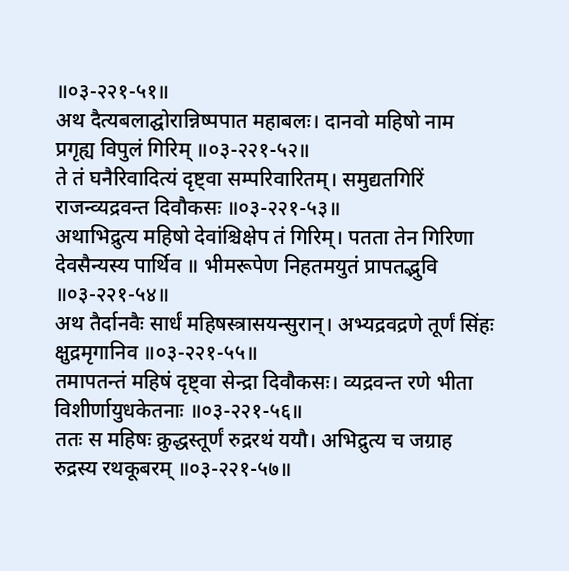॥०३-२२१-५१॥
अथ दैत्यबलाद्घोरान्निष्पपात महाबलः। दानवो महिषो नाम प्रगृह्य विपुलं गिरिम् ॥०३-२२१-५२॥
ते तं घनैरिवादित्यं दृष्ट्वा सम्परिवारितम्। समुद्यतगिरिं राजन्व्यद्रवन्त दिवौकसः ॥०३-२२१-५३॥
अथाभिद्रुत्य महिषो देवांश्चिक्षेप तं गिरिम्। पतता तेन गिरिणा देवसैन्यस्य पार्थिव ॥ भीमरूपेण निहतमयुतं प्रापतद्भुवि ॥०३-२२१-५४॥
अथ तैर्दानवैः सार्धं महिषस्त्रासयन्सुरान्। अभ्यद्रवद्रणे तूर्णं सिंहः क्षुद्रमृगानिव ॥०३-२२१-५५॥
तमापतन्तं महिषं दृष्ट्वा सेन्द्रा दिवौकसः। व्यद्रवन्त रणे भीता विशीर्णायुधकेतनाः ॥०३-२२१-५६॥
ततः स महिषः क्रुद्धस्तूर्णं रुद्ररथं ययौ। अभिद्रुत्य च जग्राह रुद्रस्य रथकूबरम् ॥०३-२२१-५७॥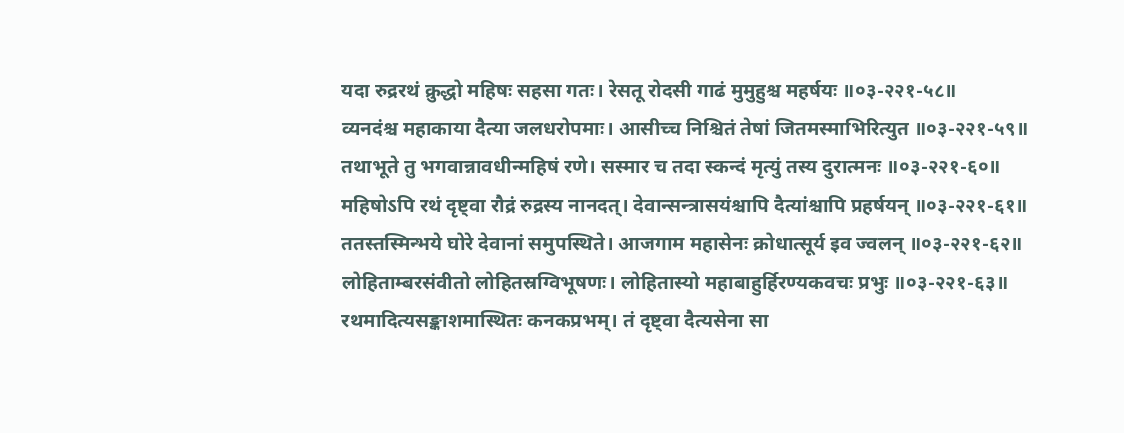यदा रुद्ररथं क्रुद्धो महिषः सहसा गतः। रेसतू रोदसी गाढं मुमुहुश्च महर्षयः ॥०३-२२१-५८॥
व्यनदंश्च महाकाया दैत्या जलधरोपमाः। आसीच्च निश्चितं तेषां जितमस्माभिरित्युत ॥०३-२२१-५९॥
तथाभूते तु भगवान्नावधीन्महिषं रणे। सस्मार च तदा स्कन्दं मृत्युं तस्य दुरात्मनः ॥०३-२२१-६०॥
महिषोऽपि रथं दृष्ट्वा रौद्रं रुद्रस्य नानदत्। देवान्सन्त्रासयंश्चापि दैत्यांश्चापि प्रहर्षयन् ॥०३-२२१-६१॥
ततस्तस्मिन्भये घोरे देवानां समुपस्थिते। आजगाम महासेनः क्रोधात्सूर्य इव ज्वलन् ॥०३-२२१-६२॥
लोहिताम्बरसंवीतो लोहितस्रग्विभूषणः। लोहितास्यो महाबाहुर्हिरण्यकवचः प्रभुः ॥०३-२२१-६३॥
रथमादित्यसङ्काशमास्थितः कनकप्रभम्। तं दृष्ट्वा दैत्यसेना सा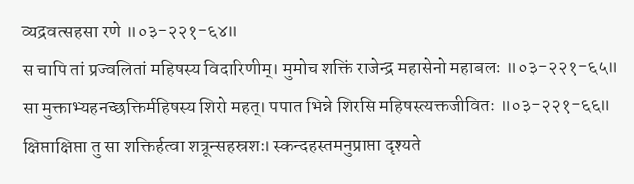व्यद्रवत्सहसा रणे ॥०३-२२१-६४॥
स चापि तां प्रज्वलितां महिषस्य विदारिणीम्। मुमोच शक्तिं राजेन्द्र महासेनो महाबलः ॥०३-२२१-६५॥
सा मुक्ताभ्यहनच्छक्तिर्महिषस्य शिरो महत्। पपात भिन्ने शिरसि महिषस्त्यक्तजीवितः ॥०३-२२१-६६॥
क्षिप्ताक्षिप्ता तु सा शक्तिर्हत्वा शत्रून्सहस्रशः। स्कन्दहस्तमनुप्राप्ता दृश्यते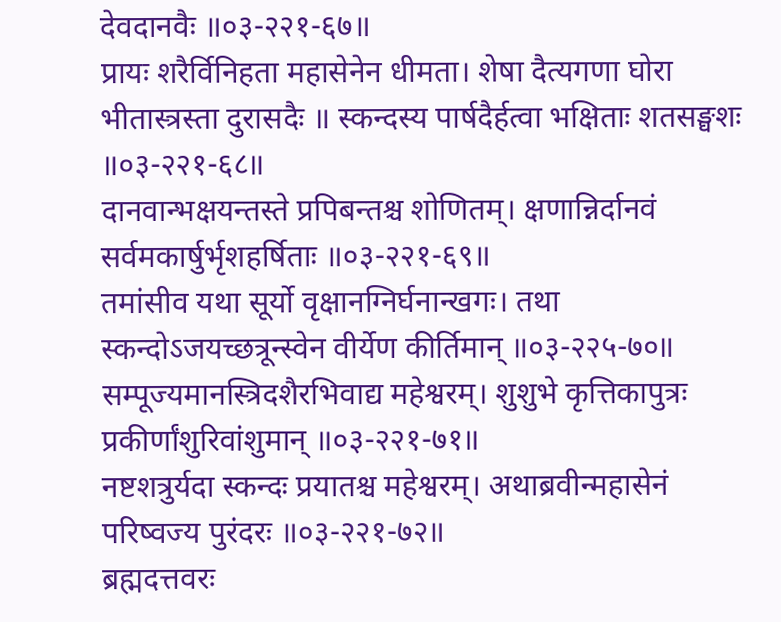देवदानवैः ॥०३-२२१-६७॥
प्रायः शरैर्विनिहता महासेनेन धीमता। शेषा दैत्यगणा घोरा भीतास्त्रस्ता दुरासदैः ॥ स्कन्दस्य पार्षदैर्हत्वा भक्षिताः शतसङ्घशः ॥०३-२२१-६८॥
दानवान्भक्षयन्तस्ते प्रपिबन्तश्च शोणितम्। क्षणान्निर्दानवं सर्वमकार्षुर्भृशहर्षिताः ॥०३-२२१-६९॥
तमांसीव यथा सूर्यो वृक्षानग्निर्घनान्खगः। तथा स्कन्दोऽजयच्छत्रून्स्वेन वीर्येण कीर्तिमान् ॥०३-२२५-७०॥
सम्पूज्यमानस्त्रिदशैरभिवाद्य महेश्वरम्। शुशुभे कृत्तिकापुत्रः प्रकीर्णांशुरिवांशुमान् ॥०३-२२१-७१॥
नष्टशत्रुर्यदा स्कन्दः प्रयातश्च महेश्वरम्। अथाब्रवीन्महासेनं परिष्वज्य पुरंदरः ॥०३-२२१-७२॥
ब्रह्मदत्तवरः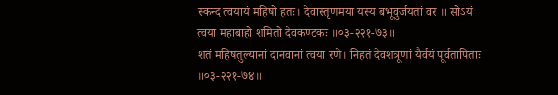स्कन्द त्वयायं महिषो हतः। देवास्तृणमया यस्य बभूवुर्जयतां वर ॥ सोऽयं त्वया महाबाहो शमितो देवकण्टकः ॥०३-२२१-७३॥
शतं महिषतुल्यानां दानवानां त्वया रणे। निहतं देवशत्रूणां यैर्वयं पूर्वतापिताः ॥०३-२२१-७४॥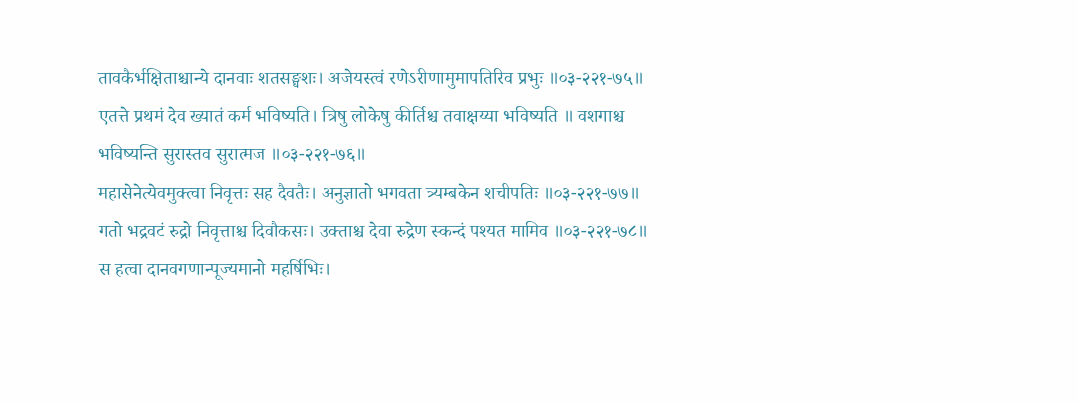तावकैर्भक्षिताश्चान्ये दानवाः शतसङ्घशः। अजेयस्त्वं रणेऽरीणामुमापतिरिव प्रभुः ॥०३-२२१-७५॥
एतत्ते प्रथमं देव ख्यातं कर्म भविष्यति। त्रिषु लोकेषु कीर्तिश्च तवाक्षय्या भविष्यति ॥ वशगाश्च भविष्यन्ति सुरास्तव सुरात्मज ॥०३-२२१-७६॥
महासेनेत्येवमुक्त्वा निवृत्तः सह दैवतैः। अनुज्ञातो भगवता त्र्यम्बकेन शचीपतिः ॥०३-२२१-७७॥
गतो भद्रवटं रुद्रो निवृत्ताश्च दिवौकसः। उक्ताश्च देवा रुद्रेण स्कन्दं पश्यत मामिव ॥०३-२२१-७८॥
स हत्वा दानवगणान्पूज्यमानो महर्षिभिः।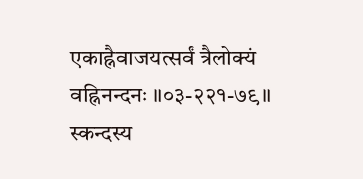एकाह्नैवाजयत्सर्वं त्रैलोक्यं वह्निनन्दनः ॥०३-२२१-७९॥
स्कन्दस्य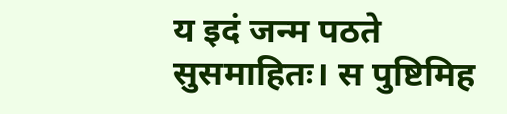य इदं जन्म पठते सुसमाहितः। स पुष्टिमिह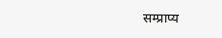सम्प्राप्य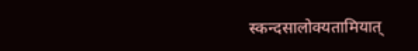स्कन्दसालोक्यतामियात्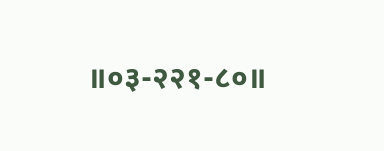॥०३-२२१-८०॥